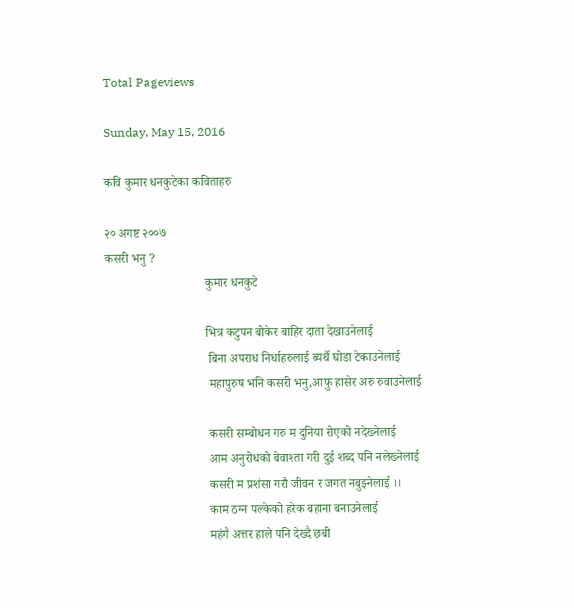Total Pageviews

Sunday, May 15, 2016

कवि कुमार धनकुटेका कविताहरु

२० अगष्ट २००७
कसरी भनु ?
                                कुमार धनकुटे

                                भित्र कटुपन बोकेर बाहिर दाता देखाउनेलाई
                                 बिना अपराध निर्धाहरुलाई ब्यर्थै घोडा टेकाउनेलाई
                                 महापुरुष भनि कसरी भनु,आफु हासेर अरु रुवाउनेलाई

                                 कसरी सम्बोधन गरु म दुनिया रोएको नदेख्नेलाई
                                 आम अनुरोधको बेवाश्ता गरी दुई शब्द पनि नलेख्नेलाई
                                 कसरी म प्रशंसा गरौ जीवन र जगत नबुझ्नेलाई ।।
                                 काम ठग्न पल्केको हरेक बहाना बनाउनेलाई
                                 महंगै अत्तर हाले पनि देख्दै छबी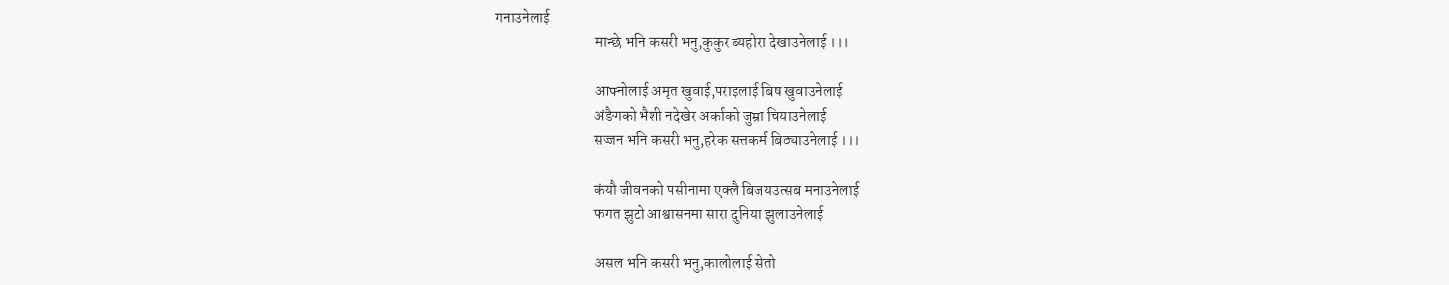गनाउनेलाई
                                 मान्छे भनि कसरी भनु,कुकुर ब्यहोरा देखाउनेलाई ।।।

                                 आफ्नोलाई अमृत खुवाई,पराइलाई बिष खुवाउनेलाई
                                 अंङैगको भैशी नदेखेर अर्काको जुम्रा चियाउनेलाई
                                 सज्जन भनि कसरी भनु,हरेक सत्तकर्म बिठ्याउनेलाई ।।।

                                 कंयौ जीवनको पसीनामा एक्लै बिजयउत्सब मनाउनेलाई
                                 फगत झुटो आश्वासनमा सारा दुनिया झुलाउनेलाई

                                 असल भनि कसरी भनु,कालोलाई सेतो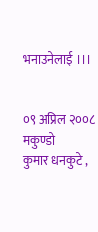भनाउनेलाई ।।।


०९ अप्रिल २००८
मकुण्डो
कुमार धनकुटे ,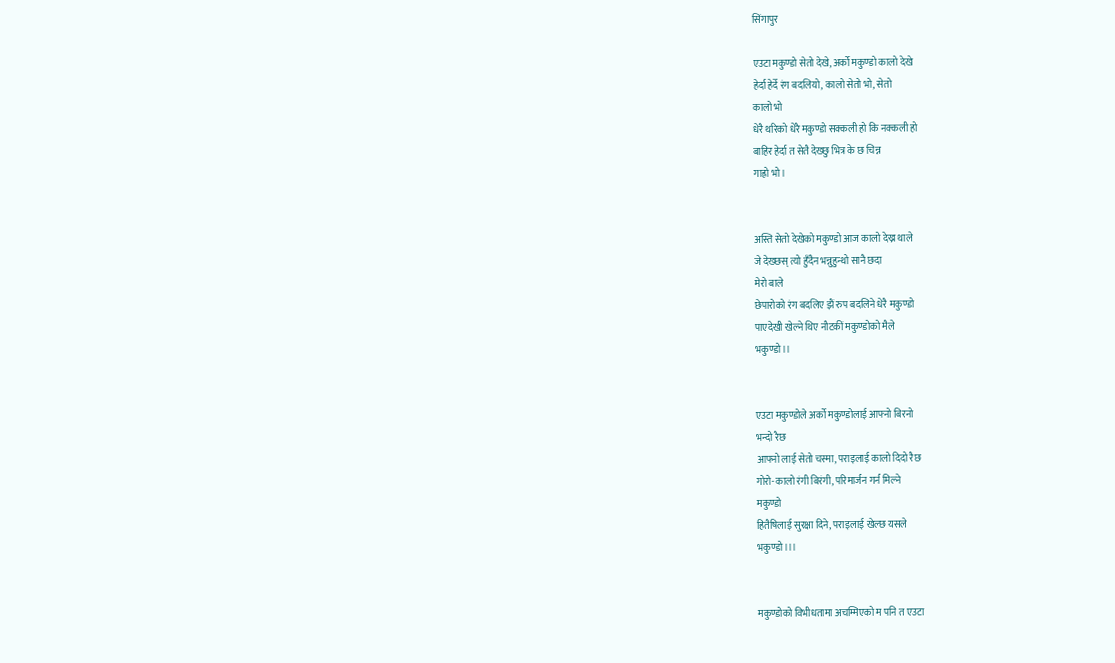सिंगापुर

एउटा मकुण्डो सेतो देखे, अर्को मकुण्डो कालो देखे
हेर्दा हेर्दे रंग बदलियो, कालो सेतो भो, सेतो
कालो भो
धेरै थरिको धेरै मकुण्डो सक्कली हो कि नक्कली हो
बाहिर हेर्दा त सेतै देख्छु भित्र के छ चिन्न
गाह्रो भो ।


अस्ति सेतो देखेको मकुण्डो आज कालो देख्न थाले
जे देख्छस् त्यो हुँदैन भन्नुहुन्थो सानै छदा
मेरो बाले
छेपारोको रंग बदलिए झैं रुप बदलिने धेरै मकुण्डो
पाएदेखी खेल्ने थिए नौटकीं मकुण्डोको मैले
भकुण्डो ।।


एउटा मकुण्डोले अर्को मकुण्डोलाई आफ्नो बिरनो
भन्दो रैछ
आफ्नो लाई सेतो चस्मा, पराइलाई कालो दिदो रैछ
गोरो-कालो रंगी बिरंगी, परिमार्जन गर्न मिल्ने
मकुण्डो
हितैषिलाई सुरक्षा दिने, पराइलाई खेल्छ यसले
भकुण्डो ।।।


मकुण्डोको विभीधतामा अचम्मिएको म पनि त एउटा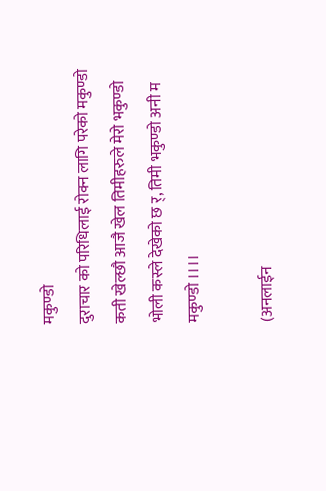मकुण्डो
दुराचार को परिधिलाई रोक्न लागि परेको मकुण्डो
कती खेल्छौ आजै खेल तिमीहरुले मेरो भकुण्डो
भोली कस्ले देखेको छ र्, तिमी भकुण्डो अनी म
मकुण्डो ।।।।

(अनलाईन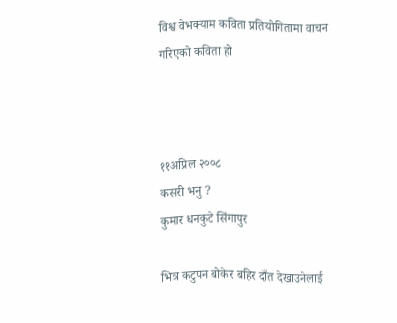विश्व वेभक्याम कविता प्रतियोगितामा वाचन
गरिएको कविता हो



११अप्रिल २००८
कसरी भनु ?
कुमार धनकुटे सिंगापुर

भित्र कटुपन बोकेर बहिर दाँत देखाउनेलाई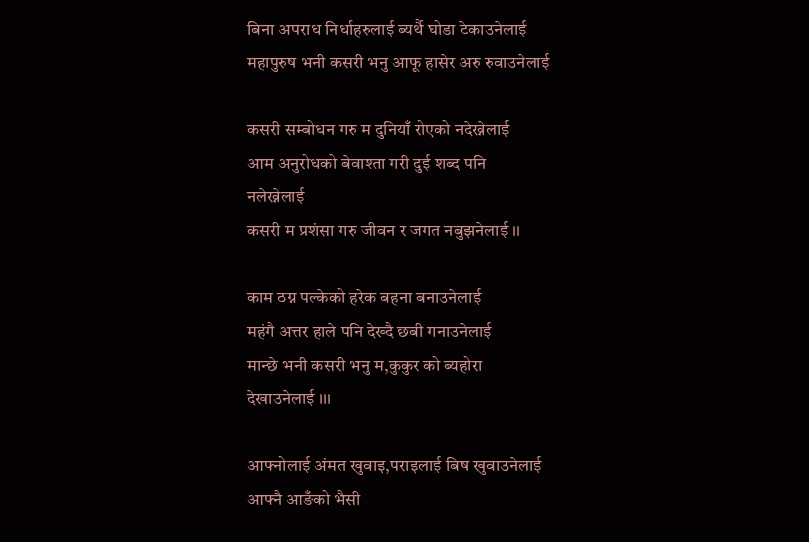बिना अपराध निर्धाहरुलाई ब्यर्थै घोडा टेकाउनेलाई
महापुरुष भनी कसरी भनु आफू हासेर अरु रुवाउनेलाई

कसरी सम्बोधन गरु म दुनियाँ रोएको नदेख्नेलाई
आम अनुरोधको बेवाश्ता गरी दुई शब्द पनि
नलेख्नेलाई
कसरी म प्रशंसा गरु जीवन र जगत नबुझनेलाई ।।

काम ठग्न पल्केको हरेक बहना बनाउनेलाई
महंगै अत्तर हाले पनि देख्दै छबी गनाउनेलाई
मान्छे भनी कसरी भनु म,कुकुर को ब्यहोरा
देखाउनेलाई ।।।

आफ्नोलाई अंमत खुवाइ,पराइलाई बिष खुवाउनेलाई
आफ्नै आङँको भैसी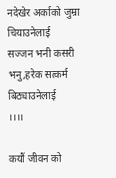नदेखेर अर्काको जुम्रा
चियाउनेलाई
सज्जन भनी कसरी भनु,हरेक सत्कर्म बिठ्याउनेलाई
।।।।

कयौं जीवन को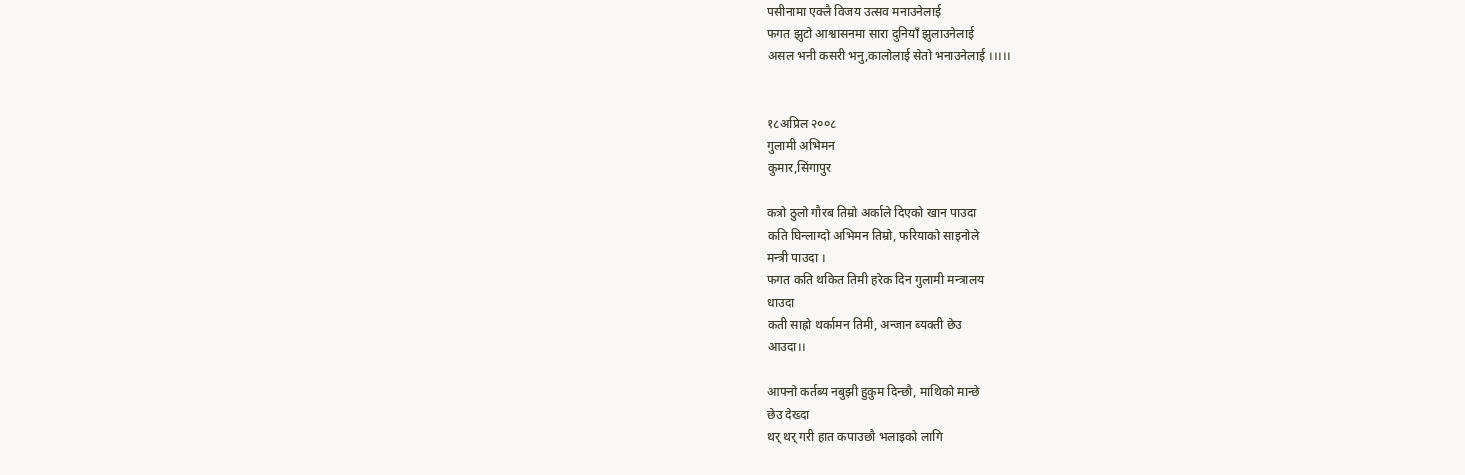पसीनामा एक्लै विजय उत्सव मनाउनेलाई
फगत झुटो आश्वासनमा सारा दुनियाँ झुलाउनेलाई
असल भनी कसरी भनु,कालोलाई सेतो भनाउनेलाई ।।।।।


१८अप्रिल २००८
गुलामी अभिमन
कुमार,सिंगापुर

कत्रो ठुलो गौरब तिम्रो अर्काले दिएको खान पाउदा
कति घिन्लाग्दो अभिमन तिम्रो, फरियाको साइनोले
मन्त्री पाउदा ।
फगत कति थकित तिमी हरेक दिन गुलामी मन्त्रालय
धाउदा
कती साह्रो थर्कामन तिमी, अन्जान ब्यक्ती छेउ
आउदा।।

आफ्नो कर्तब्य नबुझी हुकुम दिन्छौ, माथिको मान्छे
छेउ देख्दा
थर् थर् गरी हात कपाउछौ भलाइको लागि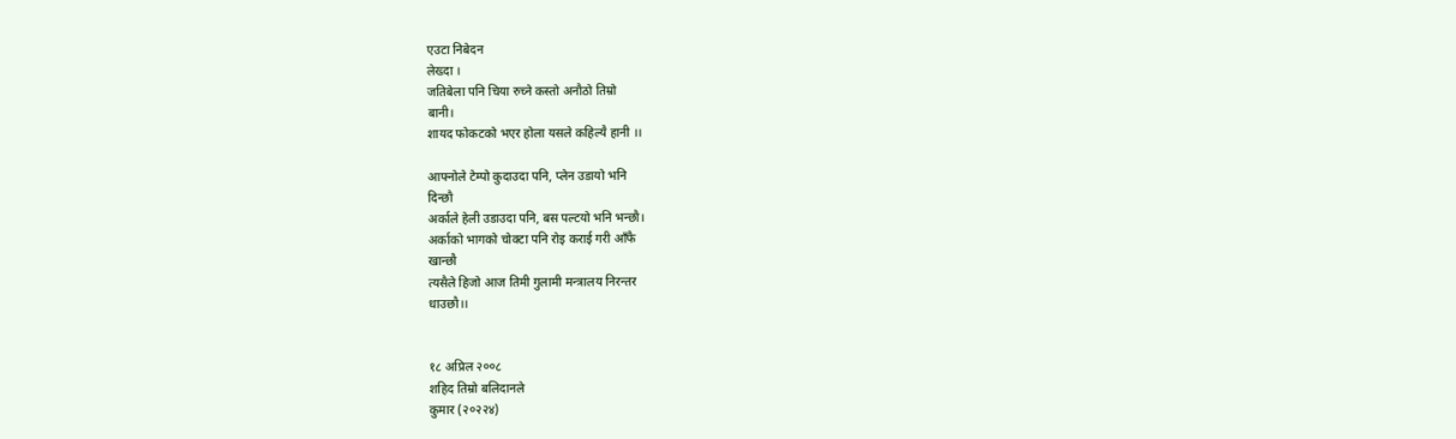एउटा निबेदन
लेख्दा ।
जतिबेला पनि चिया रुच्ने कस्तो अनौठो तिम्रो
बानी।
शायद फोकटको भएर होला यसले कहिल्यै हानी ।।

आफ्नोले टेम्पो कुदाउदा पनि, प्लेन उडायो भनि
दिन्छौ
अर्काले हेली उडाउदा पनि, बस पल्टयो भनि भन्छौ।
अर्काको भागको चोक्टा पनि रोइ कराई गरी आँफै
खान्छौ
त्यसैले हिजो आज तिमी गुलामी मन्त्रालय निरन्तर
धाउछौ।।


१८ अप्रिल २००८
शहिद तिम्रो बलिदानले
कुमार (२०२२४)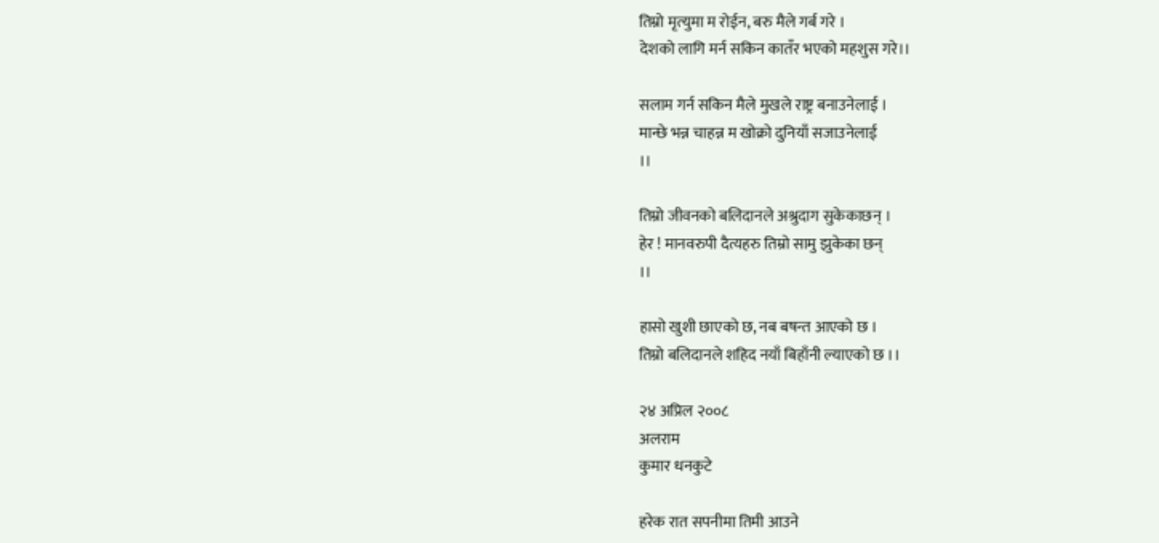तिम्रो मृत्‍युमा म रोईन, बरु मैले गर्ब गरे ।
देशको लागि मर्न सकिन कातँर भएको महशुस गरे।।

सलाम गर्न सकिन मैले मुखले राष्ट्र बनाउनेलाई ।
मान्छे भन्न चाहन्न म खोक्रो दुनियाँ सजाउनेलाई
।।

तिम्रो जीवनको बलिदानले अश्रुदाग सुकेकाछन् ।
हेर ! मानवरुपी दैत्यहरु तिम्रो सामु झुकेका छन्
।।

हासो खुशी छाएको छ, नब बषन्त आएको छ ।
तिम्रो बलिदानले शहिद नयाँ बिहाँनी ल्याएको छ ।।

२४ अप्रिल २००८
अलराम
कुमार धनकुटे

हरेक रात सपनीमा तिमी आउने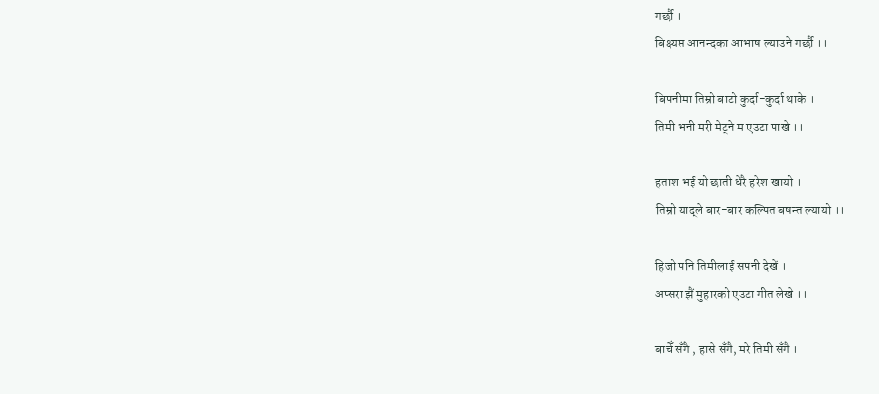गर्छौ ।
बिक्ष्यप्त आनन्दका आभाष ल्याउने गर्छौ ।।

बिपनीमा तिम्रो बाटो कुर्दा-कुर्दा थाके ।
तिमी भनी मरी मेट्ने म एउटा पाखे ।।

हताश भई यो छाती धेरै हरेश खायो ।
तिम्रो याद्ले बार-बार कल्पित बषन्त ल्यायो ।।

हिजो पनि तिमीलाई सपनी देखें ।
अप्सरा झैं मुहारको एउटा गीत लेखे ।।

बाचेँ सँगै , हासे सँगै, मरे तिमी सँगै ।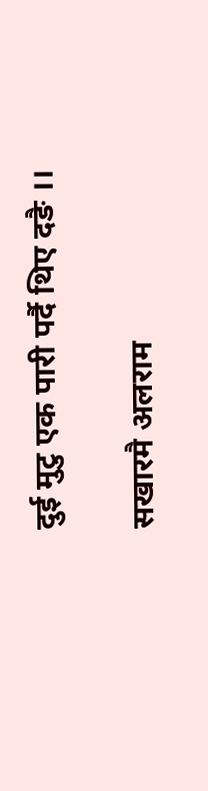दुई मुटु एक पारी पर्दै थिए दङै ।।

सखारमै अलराम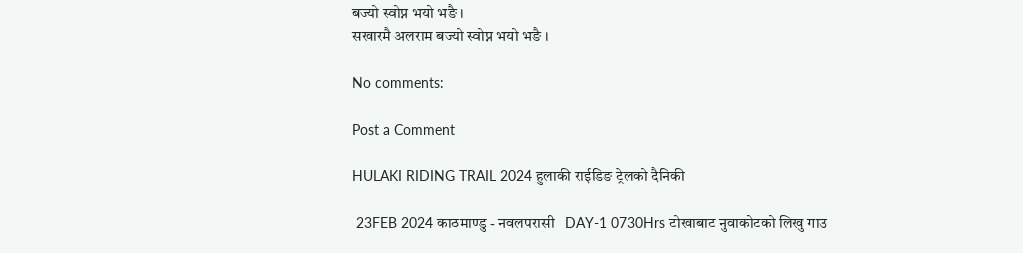बज्यो स्वोप्न भयो भङै ।
सखारमै अलराम बज्यो स्वोप्न भयो भङै ।

No comments:

Post a Comment

HULAKI RIDING TRAIL 2024 हुलाकी राईडिङ ट्रेलको दैनिकी

 23FEB 2024 काठमाण्डु - नवलपरासी   DAY-1 0730Hrs टोखाबाट नुवाकोटको लिखु गाउ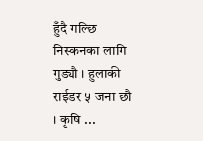हुँदै गल्छि निस्कनका लागि गुड्यौ । हुलाकी राईडर ५ जना छौ । कृषि ...